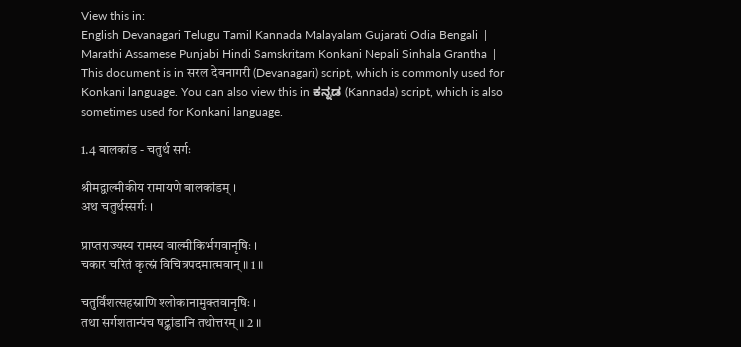View this in:
English Devanagari Telugu Tamil Kannada Malayalam Gujarati Odia Bengali  |
Marathi Assamese Punjabi Hindi Samskritam Konkani Nepali Sinhala Grantha  |
This document is in सरल देवनागरी (Devanagari) script, which is commonly used for Konkani language. You can also view this in ಕನ್ನಡ (Kannada) script, which is also sometimes used for Konkani language.

1.4 बालकांड - चतुर्थ सर्गः

श्रीमद्वाल्मीकीय रामायणे बालकांडम् ।
अथ चतुर्थस्सर्गः ।

प्राप्तराज्यस्य रामस्य वाल्मीकिर्भगवानृषिः ।
चकार चरितं कृत्स्नं विचित्रपदमात्मवान् ॥ 1 ॥

चतुर्विंशत्सहस्राणि श्लोकानामुक्तवानृषिः ।
तथा सर्गशतान्पंच षट्कांडानि तथोत्तरम् ॥ 2 ॥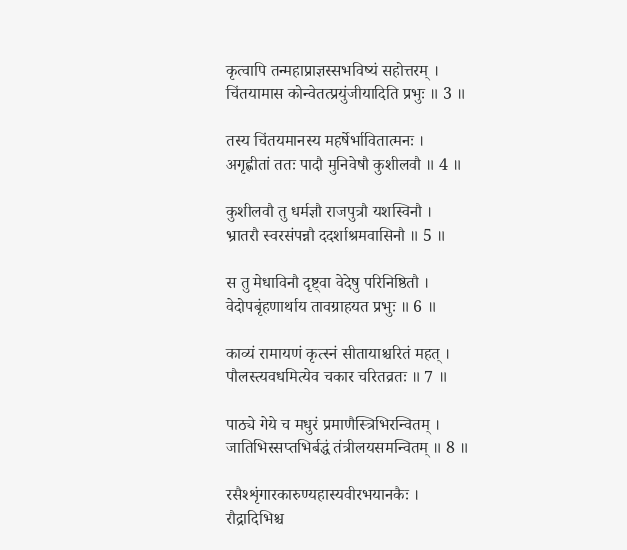कृत्वापि तन्महाप्राज्ञस्सभविष्यं सहोत्तरम् ।
चिंतयामास कोन्वेतत्प्रयुंजीयादिति प्रभुः ॥ 3 ॥

तस्य चिंतयमानस्य महर्षेर्भावितात्मनः ।
अगृह्णीतां ततः पादौ मुनिवेषौ कुशीलवौ ॥ 4 ॥

कुशीलवौ तु धर्मज्ञौ राजपुत्रौ यशस्विनौ ।
भ्रातरौ स्वरसंपन्नौ ददर्शाश्रमवासिनौ ॥ 5 ॥

स तु मेधाविनौ दृष्ट्वा वेदेषु परिनिष्ठितौ ।
वेदोपबृंहणार्थाय तावग्राहयत प्रभुः ॥ 6 ॥

काव्यं रामायणं कृत्स्नं सीतायाश्चरितं महत् ।
पौलस्त्यवधमित्येव चकार चरितव्रतः ॥ 7 ॥

पाठ्ये गेये च मधुरं प्रमाणैस्त्रिभिरन्वितम् ।
जातिभिस्सप्तभिर्बद्धं तंत्रीलयसमन्वितम् ॥ 8 ॥

रसैश्शृंगारकारुण्यहास्यवीरभयानकैः ।
रौद्रादिभिश्च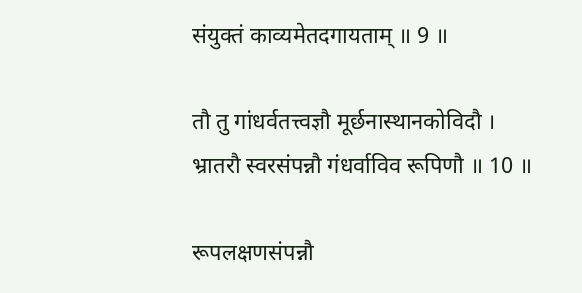संयुक्तं काव्यमेतदगायताम् ॥ 9 ॥

तौ तु गांधर्वतत्त्वज्ञौ मूर्छनास्थानकोविदौ ।
भ्रातरौ स्वरसंपन्नौ गंधर्वाविव रूपिणौ ॥ 10 ॥

रूपलक्षणसंपन्नौ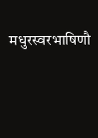मधुरस्वरभाषिणौ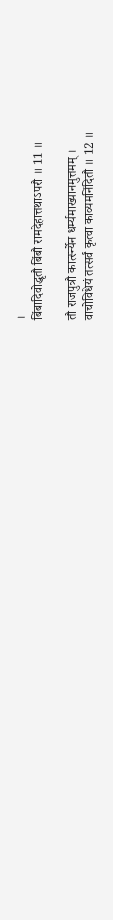।
बिंबादिवोद्धृतौ बिंबौ रामदेहात्तथाऽपरौ ॥ 11 ॥

तौ राजपुत्रौ कार्त्स्न्येन धर्म्यमाख्यानमुत्तमम् ।
वाचोविधेयं तत्सर्वं कृत्वा काव्यमनिंदितौ ॥ 12 ॥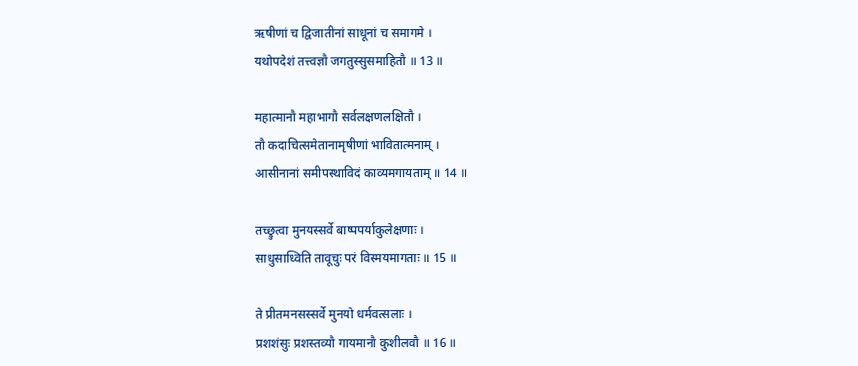ऋषीणां च द्विजातीनां साधूनां च समागमे ।
यथोपदेशं तत्त्वज्ञौ जगतुस्सुसमाहितौ ॥ 13 ॥

महात्मानौ महाभागौ सर्वलक्षणलक्षितौ ।
तौ कदाचित्समेतानामृषीणां भावितात्मनाम् ।
आसीनानां समीपस्थाविदं काव्यमगायताम् ॥ 14 ॥

तच्छ्रुत्वा मुनयस्सर्वे बाष्पपर्याकुलेक्षणाः ।
साधुसाध्विति तावूचुः परं विस्मयमागताः ॥ 15 ॥

ते प्रीतमनसस्सर्वे मुनयो धर्मवत्सलाः ।
प्रशशंसुः प्रशस्तव्यौ गायमानौ कुशीलवौ ॥ 16 ॥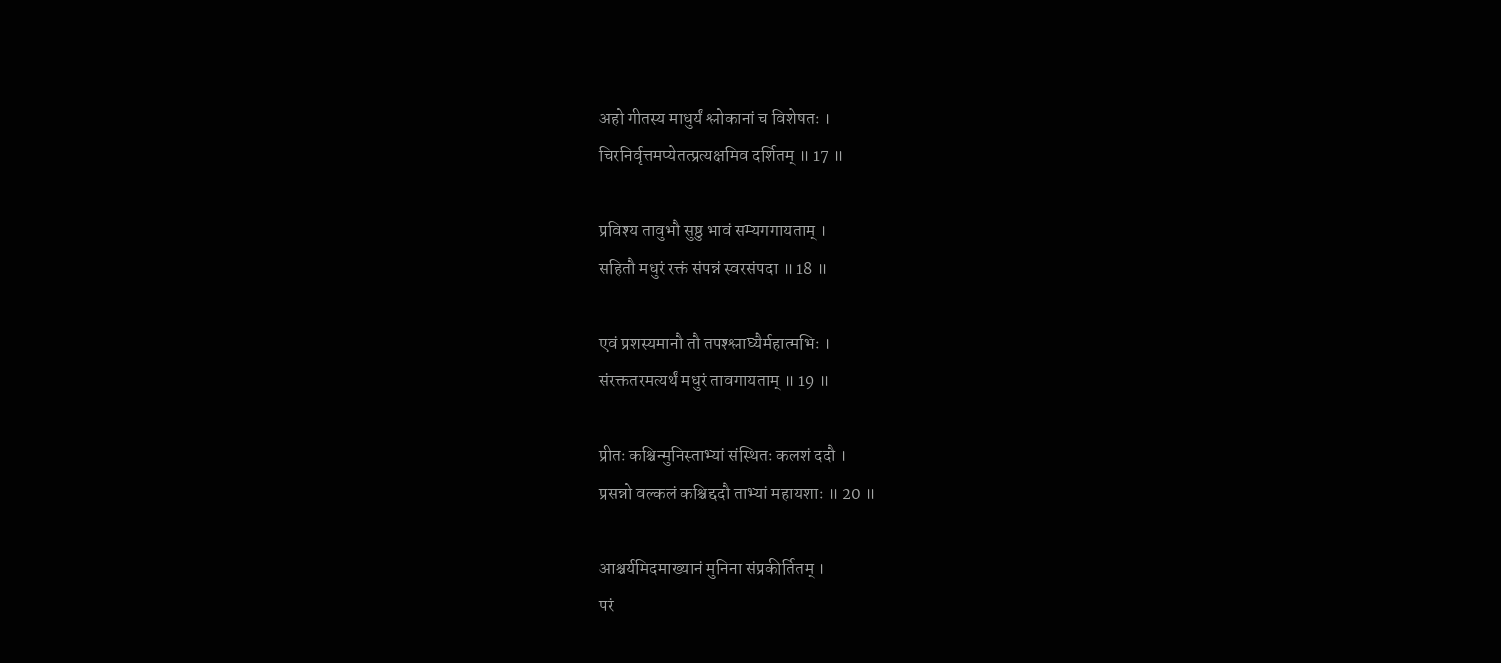अहो गीतस्य माधुर्यं श्लोकानां च विशेषतः ।
चिरनिर्वृत्तमप्येतत्प्रत्यक्षमिव दर्शितम् ॥ 17 ॥

प्रविश्य तावुभौ सुष्ठु भावं सम्यगगायताम् ।
सहितौ मधुरं रक्तं संपन्नं स्वरसंपदा ॥ 18 ॥

एवं प्रशस्यमानौ तौ तपश्श्लाघ्यैर्महात्मभिः ।
संरक्ततरमत्यर्थं मधुरं तावगायताम् ॥ 19 ॥

प्रीतः कश्चिन्मुनिस्ताभ्यां संस्थितः कलशं ददौ ।
प्रसन्नो वल्कलं कश्चिद्ददौ ताभ्यां महायशाः ॥ 20 ॥

आश्चर्यमिदमाख्यानं मुनिना संप्रकीर्तितम् ।
परं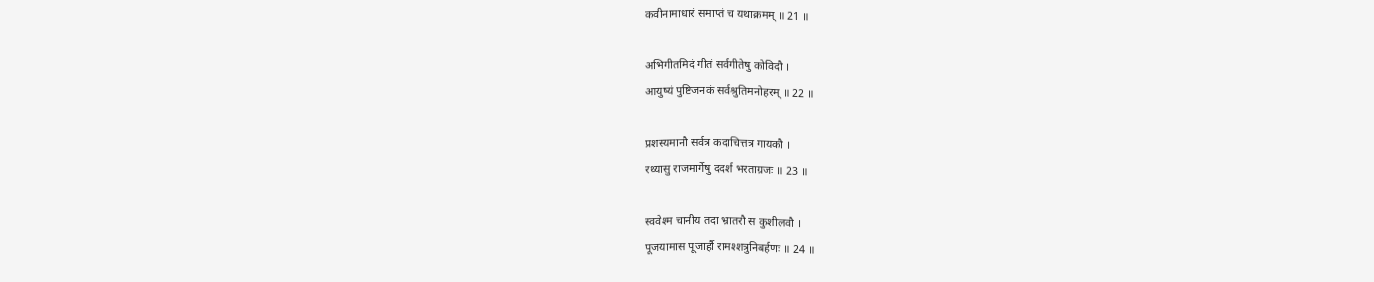कवीनामाधारं समाप्तं च यथाक्रमम् ॥ 21 ॥

अभिगीतमिदं गीतं सर्वगीतेषु कोविदौ ।
आयुष्यं पुष्टिजनकं सर्वश्रुतिमनोहरम् ॥ 22 ॥

प्रशस्यमानौ सर्वत्र कदाचित्तत्र गायकौ ।
रथ्यासु राजमार्गेषु ददर्श भरताग्रजः ॥ 23 ॥

स्ववेश्म चानीय तदा भ्रातरौ स कुशीलवौ ।
पूजयामास पूजार्हौ रामश्शत्रुनिबर्हणः ॥ 24 ॥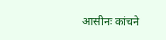आसीनः कांचने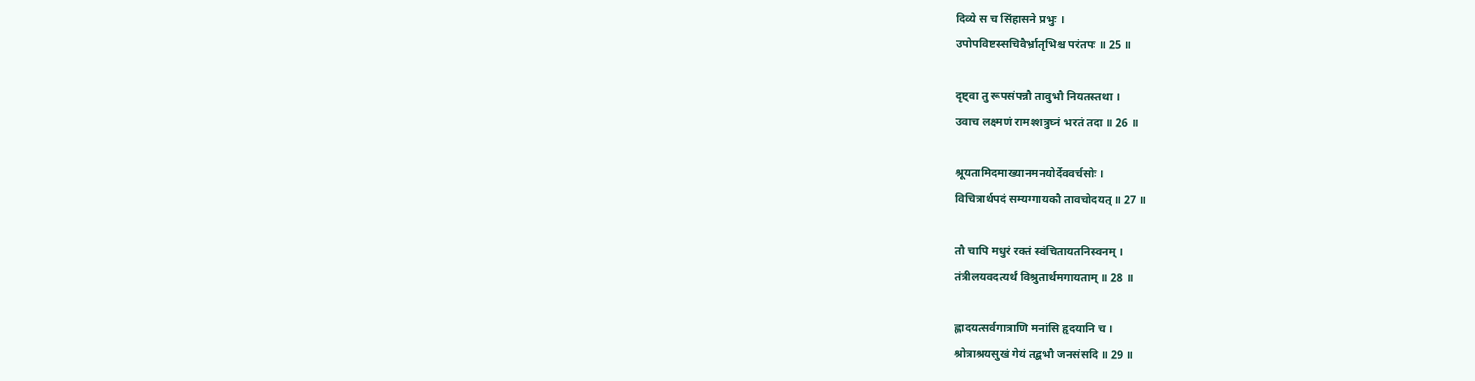दिव्ये स च सिंहासने प्रभुः ।
उपोपविष्टस्सचिवैर्भ्रातृभिश्च परंतपः ॥ 25 ॥

दृष्ट्वा तु रूपसंपन्नौ तावुभौ नियतस्तथा ।
उवाच लक्ष्मणं रामश्शत्रुघ्नं भरतं तदा ॥ 26 ॥

श्रूयतामिदमाख्यानमनयोर्देववर्चसोः ।
विचित्रार्थपदं सम्यग्गायकौ तावचोदयत् ॥ 27 ॥

तौ चापि मधुरं रक्तं स्वंचितायतनिस्वनम् ।
तंत्रीलयवदत्यर्थं विश्रुतार्थमगायताम् ॥ 28 ॥

ह्लादयत्सर्वगात्राणि मनांसि हृदयानि च ।
श्रोत्राश्रयसुखं गेयं तद्बभौ जनसंसदि ॥ 29 ॥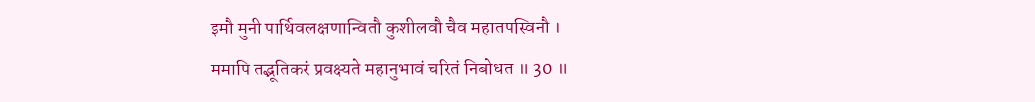इमौ मुनी पार्थिवलक्षणान्वितौ कुशीलवौ चैव महातपस्विनौ ।
ममापि तद्भूतिकरं प्रवक्ष्यते महानुभावं चरितं निबोधत ॥ 30 ॥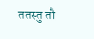ततस्तु तौ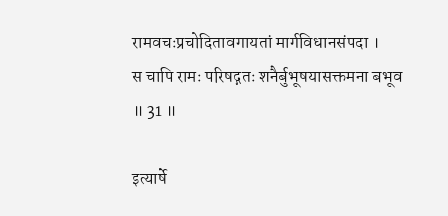रामवचःप्रचोदितावगायतां मार्गविधानसंपदा ।
स चापि रामः परिषद्गतः शनैर्बुभूषयासक्तमना बभूव ॥ 31 ॥

इत्यार्षे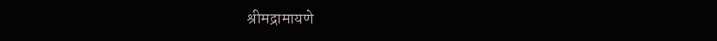श्रीमद्रामायणे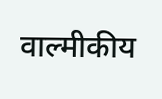वाल्मीकीय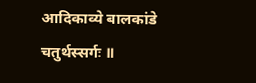आदिकाव्ये बालकांडे चतुर्थस्सर्गः ॥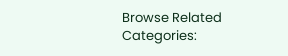Browse Related Categories: